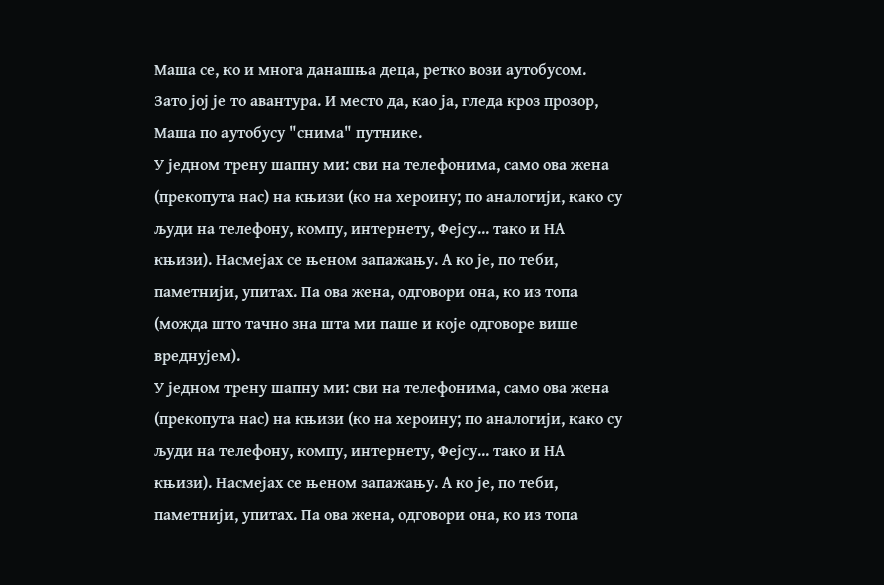Маша се, ко и многа данашња деца, ретко вози аутобусом. Зато јој је то авантура. И место да, као ја, гледа кроз прозор, Маша по аутобусу "снима" путнике.
У једном трену шапну ми: сви на телефонима, само ова жена (прекопута нас) на књизи (ко на хероину; по аналогији, како су људи на телефону, компу, интернету, Фејсу... тако и НА књизи). Насмејах се њеном запажању. А ко је, по теби, паметнији, упитах. Па ова жена, одговори она, ко из топа (можда што тачно зна шта ми паше и које одговоре више вреднујем).
У једном трену шапну ми: сви на телефонима, само ова жена (прекопута нас) на књизи (ко на хероину; по аналогији, како су људи на телефону, компу, интернету, Фејсу... тако и НА књизи). Насмејах се њеном запажању. А ко је, по теби, паметнији, упитах. Па ова жена, одговори она, ко из топа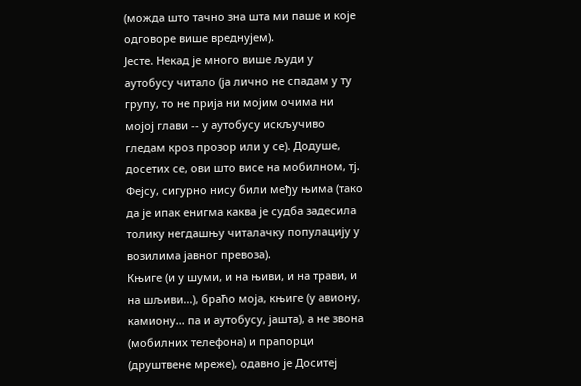(можда што тачно зна шта ми паше и које одговоре више вреднујем).
Јесте. Некад је много више људи у аутобусу читало (ја лично не спадам у ту групу, то не прија ни мојим очима ни мојој глави -- у аутобусу искључиво гледам кроз прозор или у се). Додуше, досетих се, ови што висе на мобилном, тј. Фејсу, сигурно нису били међу њима (тако да је ипак енигма каква је судба задесила толику негдашњу читалачку популацију у возилима јавног превоза).
Књиге (и у шуми, и на њиви, и на трави, и на шљиви...), браћо моја, књиге (у авиону, камиону... па и аутобусу, јашта), а не звона (мобилних телефона) и прапорци (друштвене мреже), одавно је Доситеј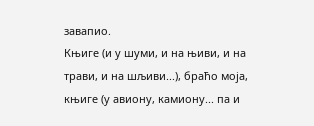завапио.
Књиге (и у шуми, и на њиви, и на трави, и на шљиви...), браћо моја, књиге (у авиону, камиону... па и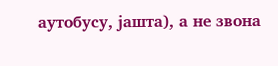аутобусу, јашта), а не звона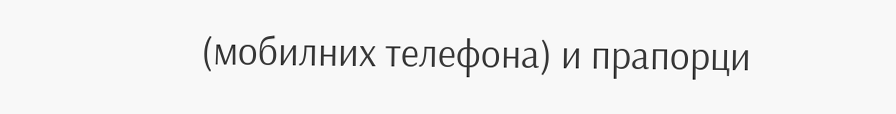(мобилних телефона) и прапорци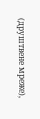(друштвене мреже),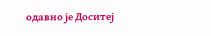одавно је Доситеј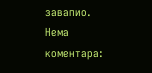завапио.
Нема коментара: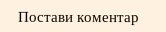Постави коментар